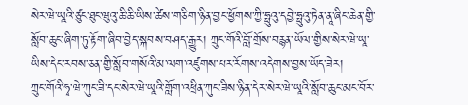སེར་ཝེ་ཡཱའི་ཙུང་ཐུང་ཝུའུ་ཆི་ཆི་ཡིས་ཚེས་གཅིག་ཉིན་བྱང་ཕྱོགས་ཀྱི་ཧྥུའུ་དབྱེ་ཧྥུའུ་ཏེན་ནཱ་ཞིང་ཆེན་གྱི་སློབ་ཆུང་ཞིག་ཏུ་རྟོག་ཞིབ་བྱེད་སྐབས་བཤད་རྒྱུར། ཀྲུང་གོའི་བློ་གྲོས་བརྙན་ཡོལ་གྱིས་སེར་ཝེ་ཡཱ་ཡིས་དེང་རབས་ཅན་གྱི་སློབ་གསོའི་མ་ལག་འཛུགས་པར་རོགས་འདེགས་བྱས་ཡོད་ཟེར།
ཀྲུང་གོའི་ཧྭ་ཝེ་ཀུང་ཟི་དང་སེར་ཝེ་ཡཱའི་གློག་འཕྲིན་ཀུང་ཟིས་ཉིན་དེར་སེར་ཝེ་ཡཱའི་སློབ་ཆུང་མང་བོར་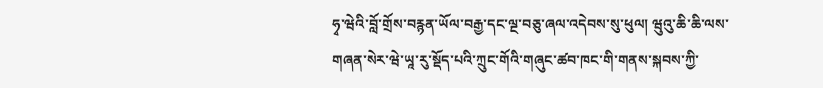ཧྭ་ཝེའི་བློ་གྲོས་བརྙན་ཡོལ་བརྒྱ་དང་ལྔ་བཅུ་ཞལ་འདེབས་སུ་ཕུལ། ཝུའུ་ཆི་ཆི་ལས་གཞན་སེར་ཝེ་ཡཱ་རུ་སྡོད་པའི་ཀྲུང་གོའི་གཞུང་ཚབ་ཁང་གི་གནས་སྐབས་ཀྱི་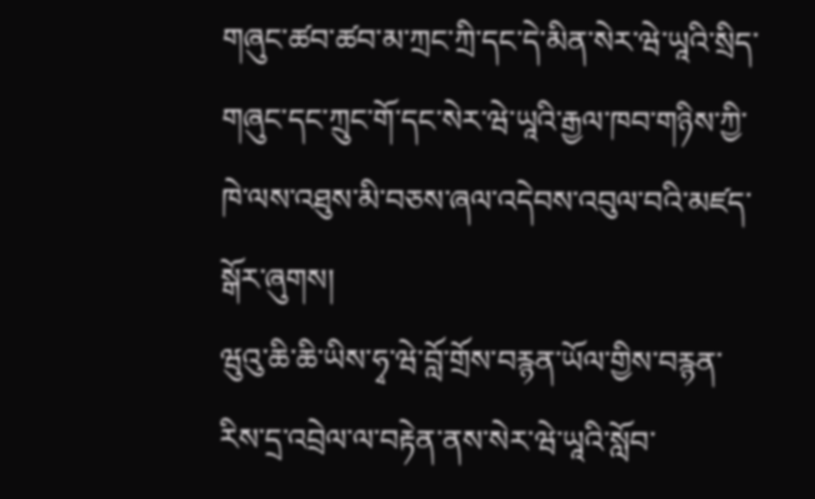གཞུང་ཚབ་ཚབ་མ་ཀྲང་ཀྲི་དང་དེ་མིན་སེར་ཝེ་ཡཱའི་སྲིད་གཞུང་དང་ཀྲུང་གོ་དང་སེར་ཝེ་ཡཱའི་རྒྱལ་ཁབ་གཉིས་ཀྱི་ཁེ་ལས་འཐུས་མི་བཅས་ཞལ་འདེབས་འབུལ་བའི་མཛད་སྒོར་ཞུགས།
ཝུའུ་ཆི་ཆི་ཡིས་ཧྭ་ཝེ་བློ་གྲོས་བརྙན་ཡོལ་གྱིས་བརྙན་རིས་དྲ་འབྲེལ་ལ་བརྟེན་ནས་སེར་ཝེ་ཡཱའི་སློབ་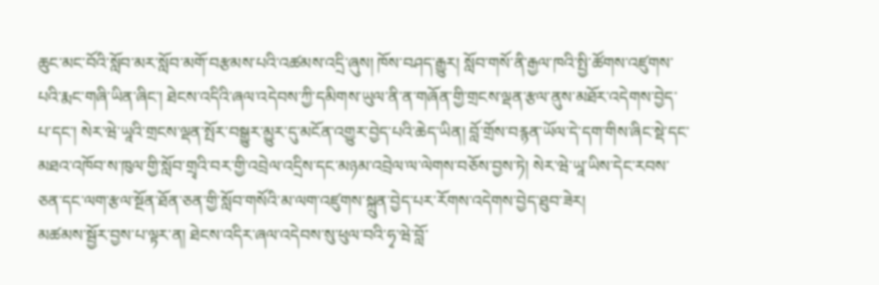ཆུང་མང་བོའི་སློབ་མར་སློབ་མགོ་བརྩམས་པའི་འཚམས་འདྲི་ཞུས། ཁོས་བཤད་རྒྱུར། སློབ་གསོ་ནི་རྒྱལ་ཁའི་སྤྱི་ཚོགས་འཛུགས་པའི་རྨང་གཞི་ཡིན་ཞིང་། ཐེངས་འདིའི་ཞལ་འདེབས་ཀྱི་དམིགས་ཡུལ་ནི་ན་གཞོན་གྱི་གྲངས་ལྡན་རྩལ་ནུས་མཐོར་འདེགས་བྱེད་པ་དང་། སེར་ཝེ་ཡཱའི་གྲངས་ལྡན་སྤོར་བསྒྱུར་མྱུར་དུ་མངོན་འགྱུར་བྱེད་པའི་ཆེད་ཡིན། བློ་གྲོས་བརྙན་ཡོལ་དེ་དག་གིས་ཞིང་སྡེ་དང་མཐའ་འཁོབ་ས་ཁུལ་གྱི་སློབ་གྲྭའི་བར་གྱི་འབྲེལ་འདྲིས་དང་མཉམ་འབྲེལ་ལ་ལེགས་བཅོས་བྱས་ཏེ། སེར་ཝེ་ཡཱ་ཡིས་དེང་རབས་ཅན་དང་ལག་རྩལ་སྔོན་ཐོན་ཅན་གྱི་སློབ་གསོའི་མ་ལག་འཛུགས་སྐྲུན་བྱེད་པར་རོགས་འདེགས་བྱེད་ཐུབ་ཟེར།
མཚམས་སྦྱོར་བྱས་པ་ལྟར་ན། ཐེངས་འདིར་ཞལ་འདེབས་སུ་ཕུལ་བའི་ཧྭ་ཝེ་བློ་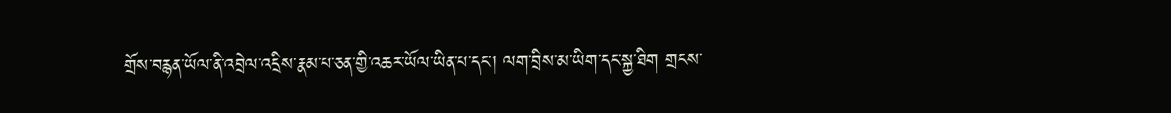གྲོས་བརྙན་ཡོལ་ནི་འབྲེལ་འདྲིས་རྣམ་པ་ཅན་གྱི་འཆར་ཡོལ་ཡིན་པ་དང་། ལག་བྲིས་མ་ཡིག་དང་སྐྱ་ཐིག གྲངས་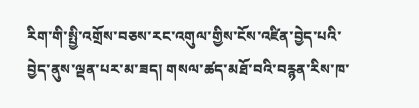རིག་གི་སྤྱི་འགྲོས་བཅས་རང་འགུལ་གྱིས་ངོས་འཛིན་བྱེད་པའི་བྱེད་ནུས་ལྡན་པར་མ་ཟད། གསལ་ཚད་མཐོ་བའི་བརྙན་རིས་ཁ་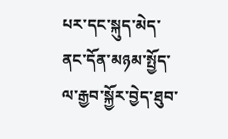པར་དང་སྐུད་མེད་ནང་དོན་མཉམ་སྤྱོད་ལ་རྒྱབ་སྐྱོར་བྱེད་ཐུབ་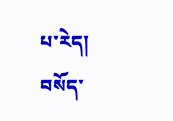པ་རེད།
བསོད་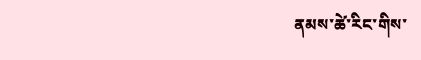ནམས་ཚེ་རིང་གིས་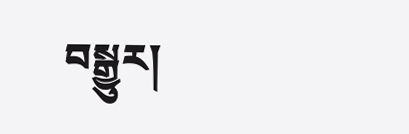བསྒྱུར།